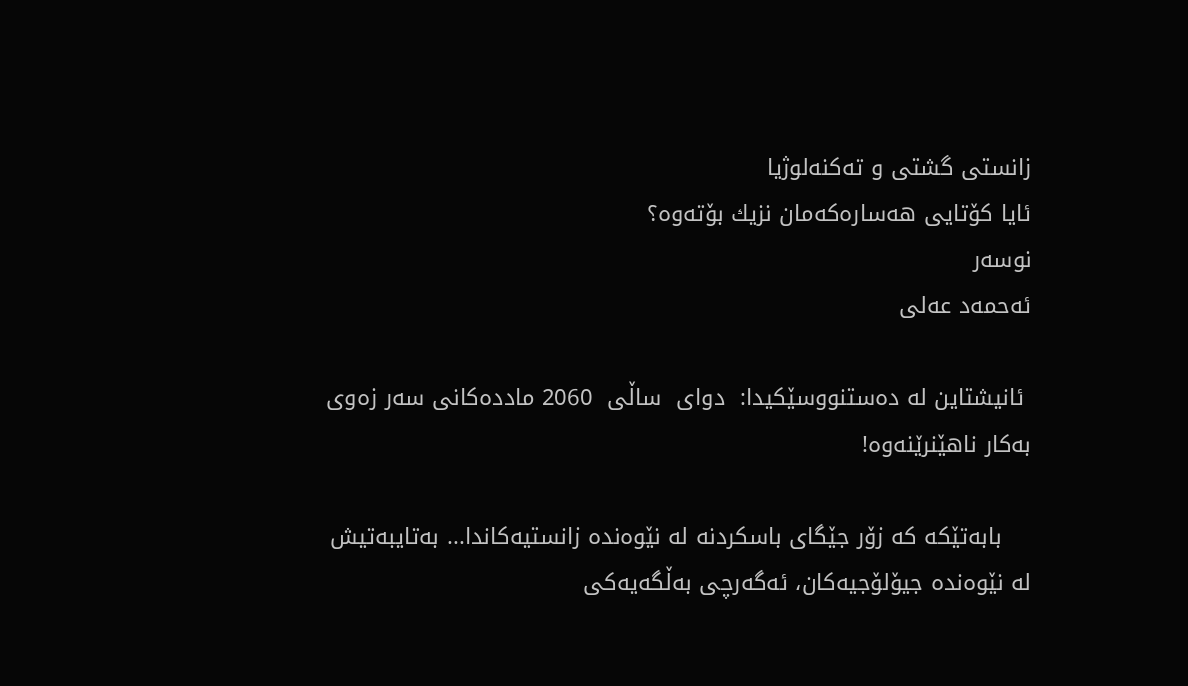زانستی گشتی و ته‌كنه‌لوژیا
ئایا كۆتایى هه‌ساره‌كه‌مان نزیك بۆته‌وه‌؟
نوسەر
ئه‌حمه‌د عه‌لى

 ئانیشتاین له‌ ده‌ستنووسێكیدا:  دواى  ساڵى  2060 مادده‌كانى سه‌ر زه‌وى به‌كار ناهێنرێنه‌وه‌!

    بابه‌تێكه‌ كه‌ زۆر جێگاى باسكردنه‌ له‌ نێوه‌نده‌ زانستیه‌كاندا... به‌تایبه‌تیش له‌ نێوه‌نده‌ جیۆلۆجیه‌كان، ئه‌گه‌رچى به‌ڵگه‌یه‌كى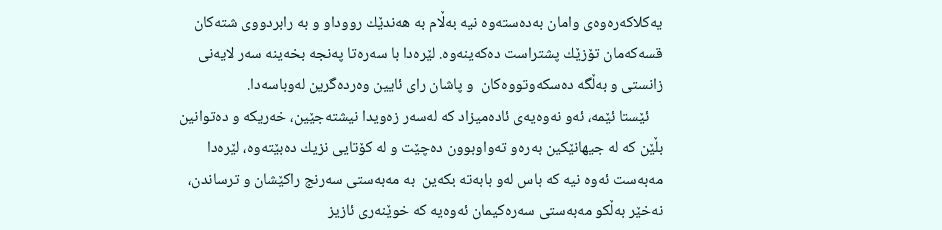یه‌كلاكه‌ره‌وه‌ى وامان به‌ده‌سته‌وه‌ نیه‌ به‌ڵام به‌ هه‌ندێك رووداو و به‌ رابردووى شته‌كان قسه‌كه‌مان تۆزێك پشتراست ده‌كه‌ینه‌وه‌. لێره‌دا با سه‌ره‌تا په‌نجه‌ بخه‌ینه‌ سه‌ر لایه‌نى زانستى و به‌ڵگه‌ ده‌سكه‌وتووه‌كان  و پاشان راى ئایین وه‌رده‌گرین له‌وباسه‌دا.
    ئێستا ئێمه‌، ئه‌و نه‌وه‌یه‌ى ئاده‌میزاد كه‌ له‌سه‌ر زه‌ویدا نیشته‌جێین، خه‌ریكه‌ و ده‌توانین بڵێن كه‌ له‌ جیهانێكین به‌ره‌و ته‌واوبوون ده‌چێت و له‌ كۆتایى نزیك ده‌بێته‌وه‌، لێره‌دا مه‌به‌ست ئه‌وه‌ نیه‌ كه‌ باس له‌و بابه‌ته‌ بكه‌ین  به‌ مه‌به‌ستى سه‌رنج راكێشان و ترساندن، نه‌خێر به‌ڵكو مه‌به‌ستى سه‌ره‌كیمان ئه‌وه‌یه‌ كه‌ خوێنه‌رى ئازیز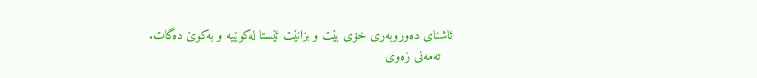ئاشناى ده‌وروبه‌رى خۆى بێت و بزانێت ئێستا له‌كوێیه‌ و به‌كوێ ده‌گات.
   ته‌مه‌نى زه‌وى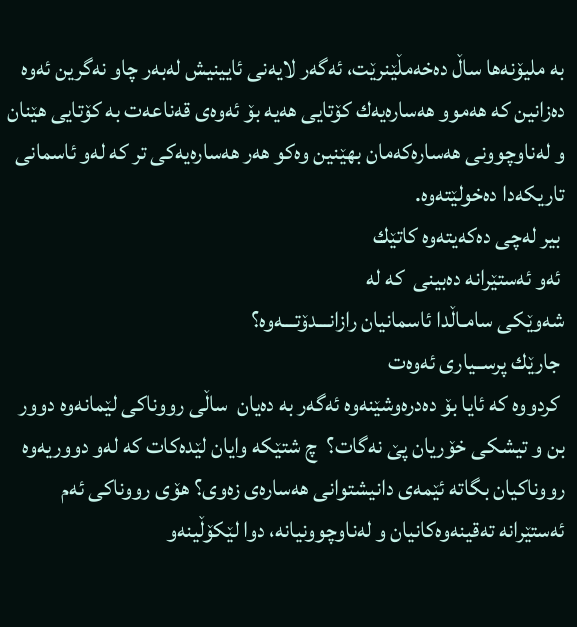به‌ ملیۆنه‌ها ساڵ ده‌خه‌مڵێنرێت، ئه‌گه‌ر لایه‌نى ئایینیش له‌به‌ر چاو نه‌گرین ئه‌وه‌ ده‌زانین كه‌ هه‌موو هه‌ساره‌یه‌ك كۆتایى هه‌یه‌ بۆ ئه‌وه‌ى قه‌ناعه‌ت به‌ كۆتایى هێنان و له‌ناوچوونى هه‌ساره‌كه‌مان بهێنین وه‌كو هه‌ر هه‌ساره‌یه‌كى تر كه‌ له‌و ئاسمانى
تاریكه‌دا ده‌خولێته‌وه‌.
 بیر له‌چى ده‌كه‌یته‌وه‌ كاتێك
 ئه‌و ئه‌ستێرانه‌ ده‌بینى  كه‌ له‌
شه‌وێكى سامـاڵدا ئاسمانیان رازانـــدۆتـــه‌وه‌؟
 جارێك پرســیارى ئه‌وه‌ت
 كردووه‌ كه‌ ئایا بۆ ده‌دره‌وشێنه‌وه‌ ئه‌گه‌ر به‌ ده‌یان  ساڵى رووناكى لێمانه‌وه‌ دوور بن و تیشكى خۆریان پێ نه‌گات؟  چ شتێكه‌ وایان لێده‌كات كه‌ له‌و دووریه‌وه‌ رووناكیان بگاته‌ ئێمه‌ى دانیشتوانى هه‌ساره‌ى زه‌وى؟ هۆى رووناكى ئه‌م ئه‌ستێرانه‌ ته‌قینه‌وه‌كانیان و له‌ناوچوونیانه‌، دوا لێكۆڵینه‌و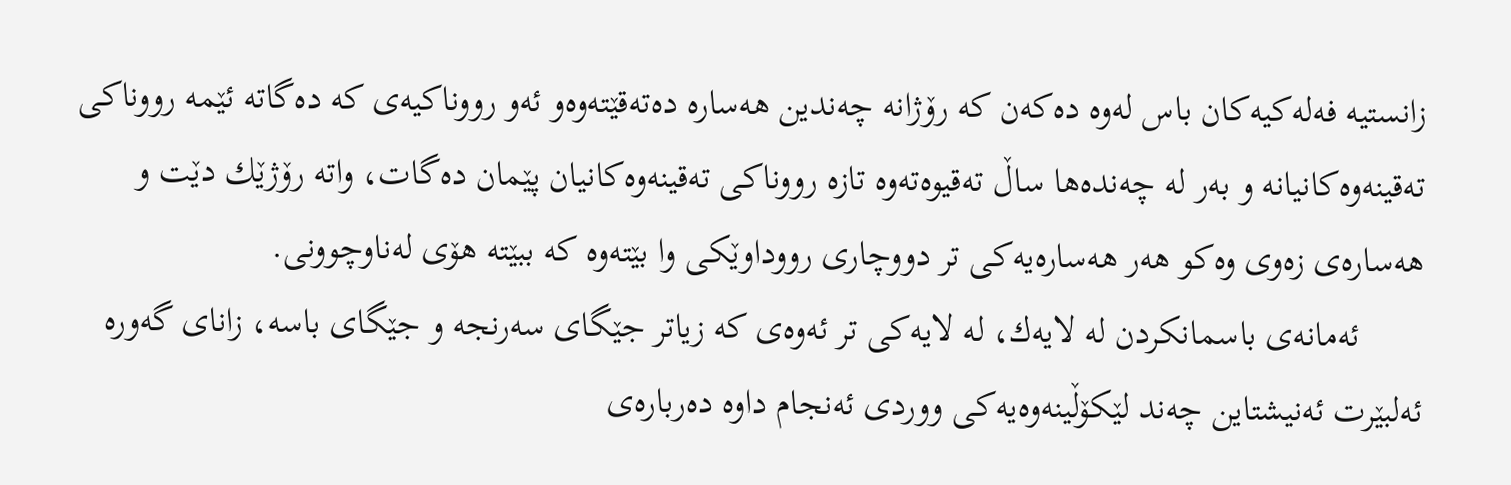زانستیه‌ فه‌له‌كیه‌كان باس له‌وه‌ ده‌كه‌ن كه‌ رۆژانه‌ چه‌ندین هه‌ساره‌ ده‌ته‌قێته‌وه‌و ئه‌و رووناكیه‌ى كه‌ ده‌گاته‌ ئێمه‌ رووناكى ته‌قینه‌وه‌كانیانه‌ و به‌ر له‌ چه‌نده‌ها ساڵ ته‌قیوه‌ته‌وه‌ تازه‌ رووناكى ته‌قینه‌وه‌كانیان پێمان ده‌گات، واته‌ رۆژێك دێت و هه‌ساره‌ى زه‌وى وه‌كو هه‌ر هه‌ساره‌یه‌كى تر دووچارى رووداوێكى وا بێته‌وه‌ كه‌ ببێته‌ هۆى له‌ناوچوونى.
       ئه‌مانه‌ى باسمانكردن له‌ لایه‌ك، له‌ لایه‌كى تر ئه‌وه‌ى كه‌ زیاتر جێگاى سه‌رنجه‌ و جێگاى باسه‌، زاناى گه‌وره‌  ئه‌لبێرت ئه‌نیشتاین چه‌ند لێكۆڵینه‌وه‌یه‌كى ووردى ئه‌نجام داوه‌ ده‌رباره‌ى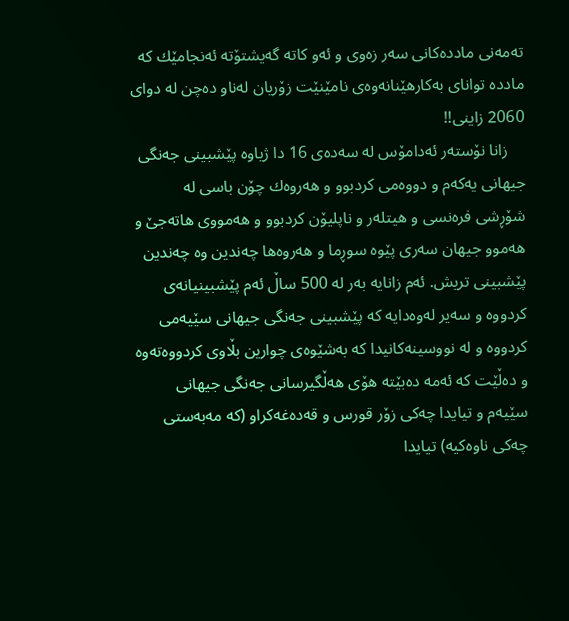ته‌مه‌نى مادده‌كانى سه‌ر زه‌وى و ئه‌و كاته‌ گه‌یشتۆته‌ ئه‌نجامێك كه‌ مادده‌ تواناى به‌كارهێنانه‌وه‌ى نامێنێت زۆریان له‌ناو ده‌چن له‌ دواى 2060 زاینى!!
    زانا نۆسته‌ر ئه‌دامۆس له‌ سه‌ده‌ى 16 دا ژیاوه‌ پێشبینى جه‌نگى جیهانى یه‌كه‌م و دووه‌مى كردبوو و هه‌روه‌ك چۆن باسى له‌ شۆڕشى فره‌نسى و هیتله‌ر و ناپلیۆن كردبوو و هه‌مووى هاته‌جێ و هه‌موو جیهان سه‌رى پێوه‌ سوڕما و هه‌روه‌ها چه‌ندین وه‌ چه‌ندین پێشبینى تریش. ئه‌م زانایه‌ به‌ر له‌ 500 ساڵ ئه‌م پێشبینیانه‌ى كردووه‌ و سه‌یر له‌وه‌دایه‌ كه‌ پێشبینى جه‌نگى جیهانى سێیه‌مى كردووه‌ و له‌ نووسینه‌كانیدا كه‌ به‌شێوه‌ى چوارین بڵاوى كردووه‌ته‌وه‌ و ده‌ڵێت كه‌ ئه‌مه‌ ده‌بێته‌ هۆى هه‌ڵگیرسانى جه‌نگى جیهانى سێیه‌م و تیایدا چه‌كى زۆر قورس و قه‌ده‌غه‌كراو (كه‌ مه‌به‌ستى چه‌كى ناوه‌كیه‌) تیایدا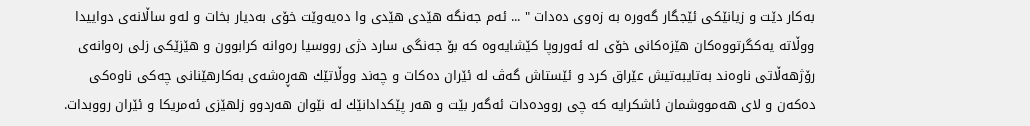به‌كار دێت و زیانێكى ئێجگار گه‌وره‌ به‌ زه‌وى ده‌دات " ... ئه‌م جه‌نگه‌ هێدى هێدى وا ده‌یه‌وێت خۆى به‌دیار بخات و له‌و ساڵانه‌ى دواییدا ووڵاته‌ یه‌كگرتووه‌كان هێزه‌كانى خۆى له‌ ئه‌وروپا كێشایه‌وه‌ كه‌ بۆ جه‌نگى سارد دژى رووسیا ره‌وانه‌ كرابوون و هێزێكى زلى ره‌وانه‌ى رۆژهه‌ڵاتى ناوه‌ند به‌تایبه‌تیش عێراق كرد و ئێستاش گه‌ڤ له‌ ئێران ده‌كات و چه‌ند ووڵاتێك هه‌ڕه‌شه‌ى به‌كارهێنانى چه‌كى ناوه‌كى ده‌كه‌ن و لاى هه‌مووشمان ئاشكرایه‌ كه‌ چى رووده‌دات ئه‌گه‌ر بێت و هه‌ر پێكدادانێك له‌ نێوان هه‌ردوو زلهێزى ئه‌مریكا و ئێران رووبدات.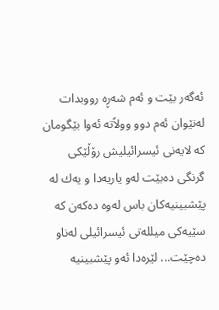ئه‌گه‌ر بێت و ئه‌م شه‌ڕه‌ رووبدات له‌نێوان ئه‌م دوو وولاًته‌ ئه‌وا بێگومان كه‌ لایه‌نى ئیسرائیلیش رۆڵێكى گرنگى ده‌بێت له‌و یاریه‌دا و یه‌ك له‌ پێشبینیه‌كان باس له‌وه‌ ده‌كه‌ن كه‌ سێیه‌كى میلله‌تى ئیسرائیلى له‌ناو ده‌چێت... لێره‌دا ئه‌و پێشبینیه‌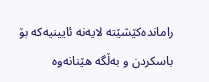رامانده‌كێشێته‌ لایه‌نه‌ ئایینیه‌كه‌ بۆ باسكردن و به‌ڵگه‌ هێنانه‌وه‌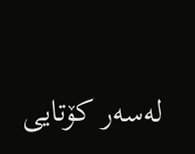له‌سه‌ر كۆتایى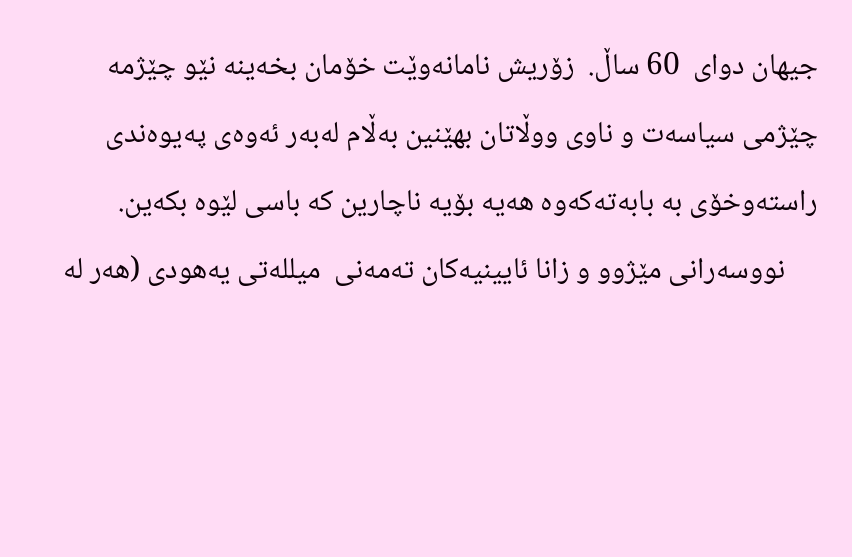جیهان دواى  60 ساڵ.  زۆریش نامانه‌وێت خۆمان بخه‌ینه‌ نێو چێژمه‌ چێژمى سیاسه‌ت و ناوى ووڵاتان بهێنین به‌ڵام له‌به‌ر ئه‌وه‌ى په‌یوه‌ندى راسته‌وخۆى به‌ بابه‌ته‌كه‌وه‌ هه‌یه‌ بۆیه‌ ناچارین كه‌ باسى لێوه‌ بكه‌ین.
     نووسه‌رانى مێژوو و زانا ئایینیه‌كان ته‌مه‌نى  میلله‌تى یه‌هودى (هه‌ر له‌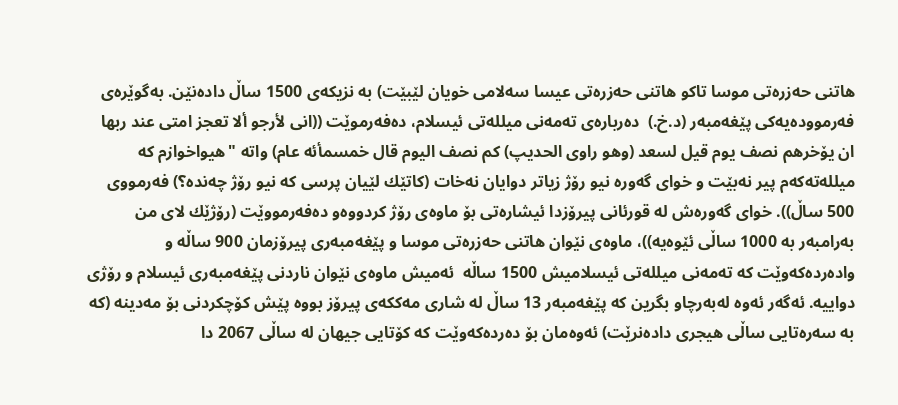هاتنى حه‌زره‌تى موسا تاكو هاتنى حه‌زره‌تى عیسا سه‌لامى خویان لێبێت) به‌ نزیكه‌ى 1500 ساڵ داده‌نێن. به‌گوێره‌ى فه‌رمووده‌یه‌كى پێغه‌مبه‌ر (د.خ.)  ده‌رباره‌ى ته‌مه‌نى میلله‌تى ئیسلام، ده‌فه‌رموێت ((انی لأرجو ألا تعجز امتی عند ربها ان یۆخرهم نصف یوم قیل لسعد (وهو راوی الحدیپ) كم نصف الیوم قال خمسمأئه‌ عام) واته‌ "هیواخوازم كه‌ میلله‌ته‌كه‌م پیر نه‌بێت و خواى گه‌وره‌ نیو رۆژ زیاتر دوایان نه‌خات (كاتێك لێیان پرسى كه‌ نیو رۆژ چه‌نده‌؟) فه‌رمووى 500 ساڵ)). خواى گه‌وره‌ش له‌ قورئانى پیرۆزدا ئیشاره‌تى بۆ ماوه‌ى رۆژ كردووه‌و ده‌فه‌رمووێت (رۆژێك لاى من به‌رامبه‌ر به‌ 1000 ساڵى ئێوه‌یه‌))، ماوه‌ى نێوان هاتنى حه‌زره‌تى موسا و پێغه‌مبه‌رى پیرۆزمان 900 ساڵه‌ و  واده‌رده‌كه‌وێت كه‌ ته‌مه‌نى میلله‌تى ئیسلامیش 1500 ساڵه‌  ئه‌میش ماوه‌ى نێوان ناردنى پێغه‌مبه‌رى ئیسلام و رۆژى دواییه‌. ئه‌گه‌ر ئه‌وه‌ له‌به‌رچاو بگرین كه‌ پێغه‌مبه‌ر 13 ساڵ له‌ شارى مه‌ككه‌ى پیرۆز بووه‌ پێش كۆچكردنى بۆ مه‌دینه‌ (كه‌ به‌ سه‌ره‌تایى ساڵى هیجرى داده‌نرێت) ئه‌وه‌مان بۆ ده‌رده‌كه‌وێت كه‌ كۆتایى جیهان له‌ ساڵى 2067 دا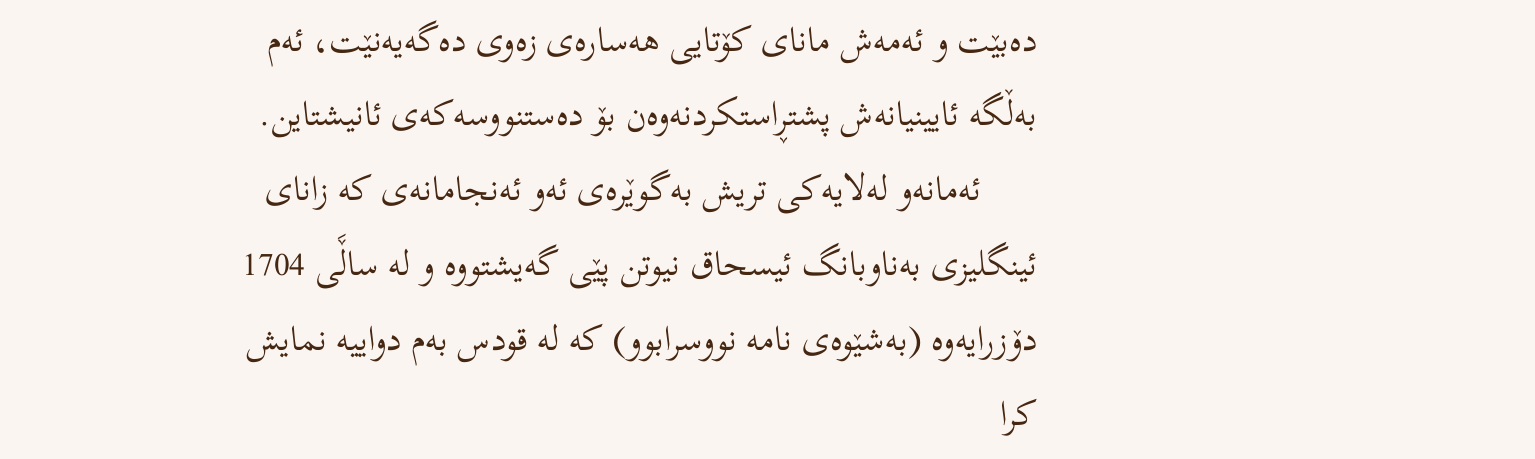ده‌بێت و ئه‌مه‌ش ماناى كۆتایى هه‌ساره‌ى زه‌وى ده‌گه‌یه‌نێت، ئه‌م به‌ڵگه‌ ئایینیانه‌ش پشتڕاستكردنه‌وه‌ن بۆ ده‌ستنووسه‌كه‌ى ئانیشتاین.
      ئه‌مانه‌و له‌لایه‌كی تریش به‌گوێره‌ى ئه‌و ئه‌نجامانه‌ى كه‌ زاناى ئینگلیزى به‌ناوبانگ ئیسحاق نیوتن پێى گه‌یشتووه‌ و له‌ ساڵَى 1704 دۆزرایه‌وه‌ (به‌شێوه‌ى نامه‌ نووسرابوو) كه‌ له‌ قودس به‌م دواییه‌ نمایش كرا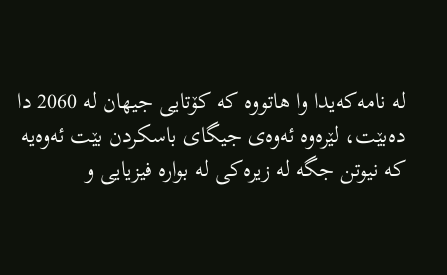له‌ نامه‌كه‌یدا وا هاتووه‌ كه‌ كۆتایی جیهان له‌ 2060 دا ده‌بێت، لێره‌وه‌ ئه‌وه‌ى جیگاى باسكردن بێت ئه‌وه‌یه‌ كه‌ نیوتن جگه‌ له‌ زیره‌كى له‌ بواره‌ فیزیایى و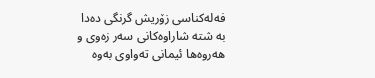فه‌له‌كناسى زۆریش گرنگى ده‌دا به‌ شته‌ شاراوه‌كانى سه‌ر زه‌وى و هه‌روه‌ها ئیمانى ته‌واوى به‌وه‌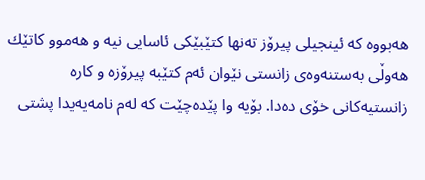هه‌بووه‌ كه‌ ئینجیلى پیرۆز ته‌نها كتێبێكى ئاسایى نیه‌ و هه‌موو كاتێك هه‌وڵى به‌ستنه‌وه‌ى زانستى نێوان ئه‌م كتێبه‌ پیرۆزه‌ و كاره‌ زانستیه‌كانى خۆى ده‌دا. بۆیه‌ وا پێده‌چێت كه‌ له‌م نامه‌یه‌یدا پشتى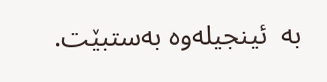به‌  ئینجیله‌وه‌ به‌ستبێت.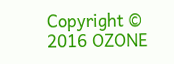Copyright © 2016 OZONE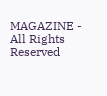MAGAZINE - All Rights Reserved